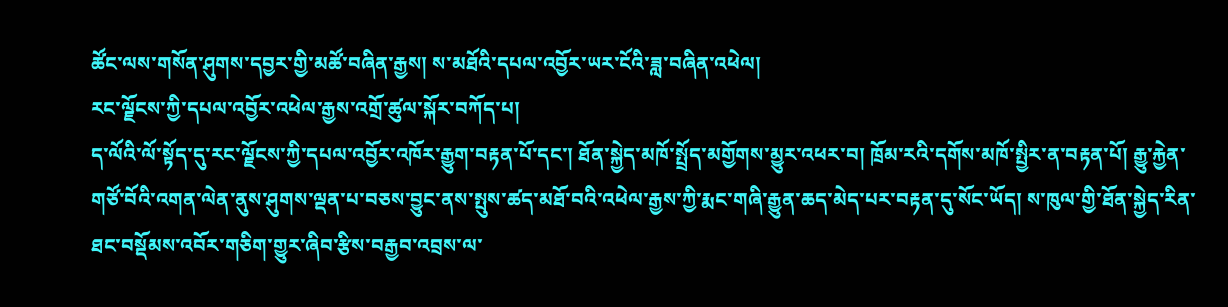ཚོང་ལས་གསོན་ཤུགས་དབྱར་གྱི་མཚོ་བཞིན་རྒྱས། ས་མཐོའི་དཔལ་འབྱོར་ཡར་ངོའི་ཟླ་བཞིན་འཕེལ།
རང་ལྗོངས་ཀྱི་དཔལ་འབྱོར་འཕེལ་རྒྱས་འགྲོ་ཚུལ་སྐོར་བཀོད་པ།
ད་ལོའི་ལོ་སྟོད་དུ་རང་ལྗོངས་ཀྱི་དཔལ་འབྱོར་འཁོར་རྒྱུག་བརྟན་པོ་དང་། ཐོན་སྐྱེད་མཁོ་སྤྲོད་མགྱོགས་མྱུར་འཕར་བ། ཁྲོམ་རའི་དགོས་མཁོ་སྤྱིར་ན་བརྟན་པོ། རྒྱུ་རྐྱེན་གཙོ་བོའི་འགན་ལེན་ནུས་ཤུགས་ལྡན་པ་བཅས་བྱུང་ནས་སྤུས་ཚད་མཐོ་བའི་འཕེལ་རྒྱས་ཀྱི་རྨང་གཞི་རྒྱུན་ཆད་མེད་པར་བརྟན་དུ་སོང་ཡོད། ས་ཁུལ་གྱི་ཐོན་སྐྱེད་རིན་ཐང་བསྡོམས་འབོར་གཅིག་གྱུར་ཞིབ་རྩིས་བརྒྱབ་འབྲས་ལ་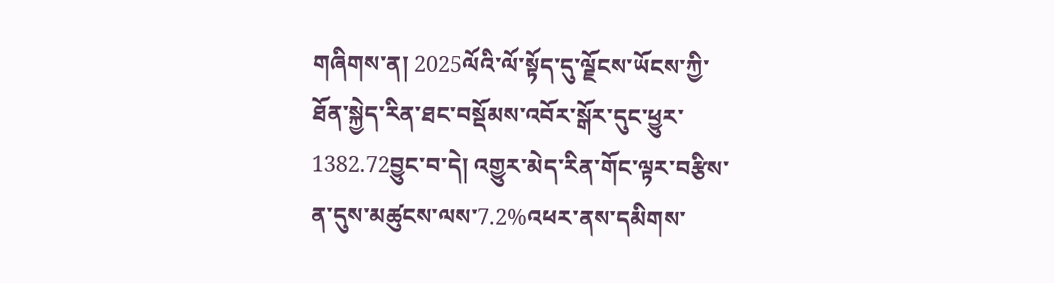གཞིགས་ན། 2025ལོའི་ལོ་སྟོད་དུ་ལྗོངས་ཡོངས་ཀྱི་ཐོན་སྐྱེད་རིན་ཐང་བསྡོམས་འབོར་སྒོར་དུང་ཕྱུར་1382.72བྱུང་བ་དེ། འགྱུར་མེད་རིན་གོང་ལྟར་བརྩིས་ན་དུས་མཚུངས་ལས་7.2%འཕར་ནས་དམིགས་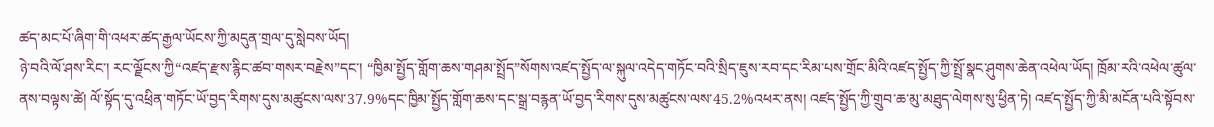ཚད་མང་པོ་ཞིག་གི་འཕར་ཚད་རྒྱལ་ཡོངས་ཀྱི་མདུན་གྲལ་དུ་སླེབས་ཡོད།
ཉེ་བའི་ལོ་ཤས་རིང་། རང་ལྗོངས་ཀྱི“འཛད་རྫས་རྙིང་ཚབ་གསར་བརྗེས”དང་། “ཁྱིམ་སྤྱོད་གློག་ཆས་གཤམ་སྤྲོད”སོགས་འཛད་སྤྱོད་ལ་སྐུལ་འདེད་གཏོང་བའི་སྲིད་ཇུས་རབ་དང་རིམ་པས་གྲོང་མིའི་འཛད་སྤྱོད་ཀྱི་སྤྲོ་སྣང་ཤུགས་ཆེན་འཕེལ་ཡོད། ཁྲོམ་རའི་འཕེལ་ཚུལ་ནས་བལྟས་ཚེ། ལོ་སྟོད་དུ་འཕྲིན་གཏོང་ཡོ་བྱད་རིགས་དུས་མཚུངས་ལས་37.9%དང་ཁྱིམ་སྤྱོད་གློག་ཆས་དང་སྒྲ་བརྙན་ཡོ་བྱད་རིགས་དུས་མཚུངས་ལས་45.2%འཕར་ནས། འཛད་སྤྱོད་ཀྱི་གྲུབ་ཆ་མུ་མཐུད་ལེགས་སུ་ཕྱིན་ཏེ། འཛད་སྤྱོད་ཀྱི་མི་མངོན་པའི་སྟོབས་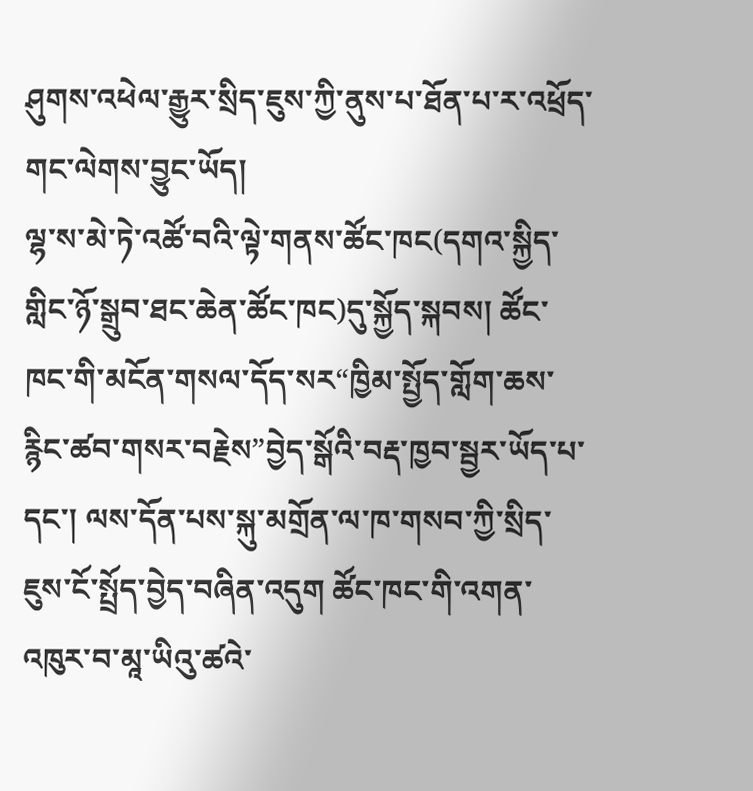ཤུགས་འཕེལ་རྒྱུར་སྲིད་ཇུས་ཀྱི་ནུས་པ་ཐོན་པ་ར་འཕྲོད་གང་ལེགས་བྱུང་ཡོད།
ལྷ་ས་མེ་ཏེ་འཚོ་བའི་ལྟེ་གནས་ཚོང་ཁང(དགའ་སྐྱིད་གླིང་ཉོ་སྒྲུབ་ཐང་ཆེན་ཚོང་ཁང)དུ་སྐྱོད་སྐབས། ཚོང་ཁང་གི་མངོན་གསལ་དོད་སར“ཁྱིམ་སྤྱོད་གློག་ཆས་རྙིང་ཚབ་གསར་བརྗེས”བྱེད་སྒོའི་བརྡ་ཁྱབ་སྦྱར་ཡོད་པ་དང་། ལས་དོན་པས་སྐུ་མགྲོན་ལ་ཁ་གསབ་ཀྱི་སྲིད་ཇུས་ངོ་སྤྲོད་བྱེད་བཞིན་འདུག ཚོང་ཁང་གི་འགན་འཁུར་བ་མཱ་ཡིའུ་ཚའེ་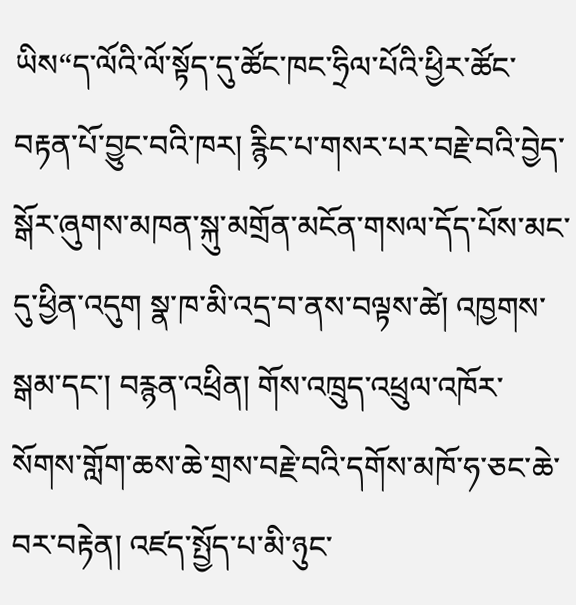ཡིས“ད་ལོའི་ལོ་སྟོད་དུ་ཚོང་ཁང་ཧྲིལ་པོའི་ཕྱིར་ཚོང་བརྟན་པོ་བྱུང་བའི་ཁར། རྙིང་པ་གསར་པར་བརྗེ་བའི་བྱེད་སྒོར་ཞུགས་མཁན་སྐུ་མགྲོན་མངོན་གསལ་དོད་པོས་མང་དུ་ཕྱིན་འདུག སྣ་ཁ་མི་འདྲ་བ་ནས་བལྟས་ཚེ། འཁྱགས་སྒམ་དང་། བརྙན་འཕྲིན། གོས་འཁྲུད་འཕྲུལ་འཁོར་སོགས་གློག་ཆས་ཆེ་གྲས་བརྗེ་བའི་དགོས་མཁོ་ཧ་ཅང་ཆེ་བར་བརྟེན། འཛད་སྤྱོད་པ་མི་ཉུང་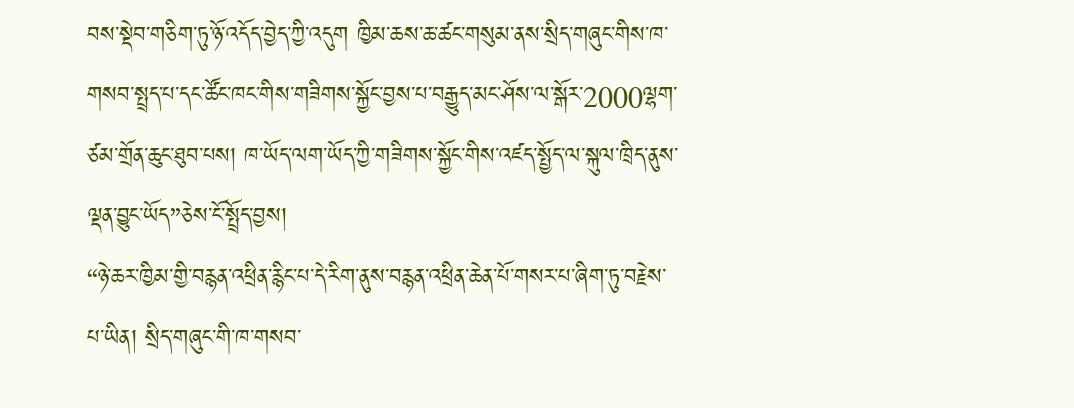བས་སྡེབ་གཅིག་ཏུ་ཉོ་འདོད་བྱེད་ཀྱི་འདུག ཁྱིམ་ཆས་ཆ་ཚང་གསུམ་ནས་སྲིད་གཞུང་གིས་ཁ་གསབ་སྤྲད་པ་དང་ཚོང་ཁང་གིས་གཟིགས་སྐྱོང་བྱས་པ་བརྒྱུད་མང་ཤོས་ལ་སྒོར་2000ལྷག་ཙམ་གྲོན་ཆུང་ཐུབ་པས། ཁ་ཡོད་ལག་ཡོད་ཀྱི་གཟིགས་སྐྱོང་གིས་འཛད་སྤྱོད་ལ་སྐུལ་ཁྲིད་ནུས་ལྡན་བྱུང་ཡོད”ཅེས་ངོ་སྤྲོད་བྱས།
“ཉེ་ཆར་ཁྱིམ་གྱི་བརྙན་འཕྲིན་རྙིང་པ་དེ་རིག་ནུས་བརྙན་འཕྲིན་ཆེན་པོ་གསར་པ་ཞིག་ཏུ་བརྗེས་པ་ཡིན། སྲིད་གཞུང་གི་ཁ་གསབ་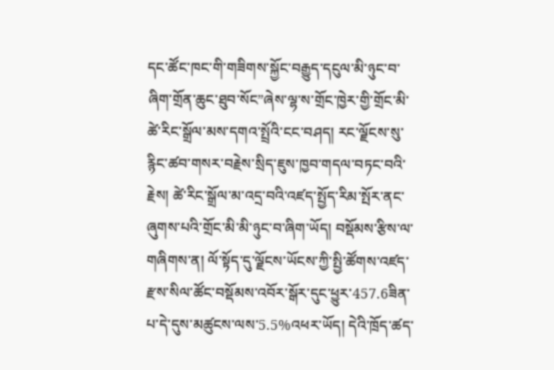དང་ཚོང་ཁང་གི་གཟིགས་སྐྱོང་བརྒྱུད་དངུལ་མི་ཉུང་བ་ཞིག་གྲོན་ཆུང་ཐུབ་སོང”ཞེས་ལྷ་ས་གྲོང་ཁྱེར་གྱི་གྲོང་མི་ཚེ་རིང་སྒྲོལ་མས་དགའ་སྤྲོའི་ངང་བཤད། རང་ལྗོངས་སུ་རྙིང་ཚབ་གསར་བརྗེས་སྲིད་ཇུས་ཁྱབ་གདལ་བཏང་བའི་རྗེས། ཚེ་རིང་སྒྲོལ་མ་འདྲ་བའི་འཛད་སྤྱོད་རིམ་སྤོར་ནང་ཞུགས་པའི་གྲོང་མི་མི་ཉུང་བ་ཞིག་ཡོད། བསྡོམས་རྩིས་ལ་གཞིགས་ན། ལོ་སྟོད་དུ་ལྗོངས་ཡོངས་ཀྱི་སྤྱི་ཚོགས་འཛད་རྫས་སིལ་ཚོང་བསྡོམས་འབོར་སྒོར་དུང་ཕྱུར་457.6ཟིན་པ་དེ་དུས་མཚུངས་ལས་5.5%འཕར་ཡོད། དེའི་ཁྲོད་ཚད་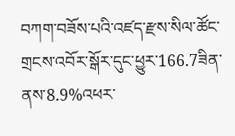བཀག་བཟོས་པའི་འཛད་རྫས་སིལ་ཚོང་གྲངས་འབོར་སྒོར་དུང་ཕྱུར་166.7ཟིན་ནས་8.9%འཕར་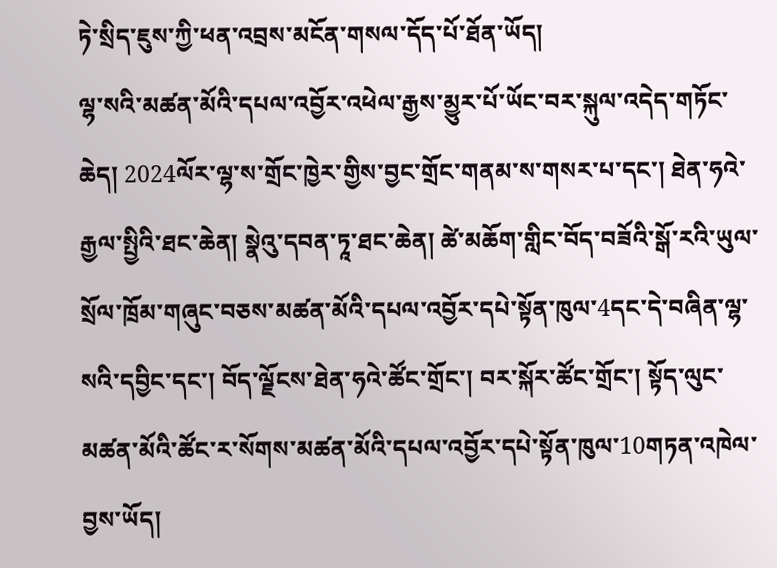ཏེ་སྲིད་ཇུས་ཀྱི་ཕན་འབྲས་མངོན་གསལ་དོད་པོ་ཐོན་ཡོད།
ལྷ་སའི་མཚན་མོའི་དཔལ་འབྱོར་འཕེལ་རྒྱས་མྱུར་པོ་ཡོང་བར་སྐུལ་འདེད་གཏོང་ཆེད། 2024ལོར་ལྷ་ས་གྲོང་ཁྱེར་གྱིས་བྱང་གྲོང་གནམ་ས་གསར་པ་དང་། ཐེན་ཧའེ་རྒྱལ་སྤྱིའི་ཐང་ཆེན། སྣེའུ་དབན་ཏཱ་ཐང་ཆེན། ཚེ་མཆོག་གླིང་བོད་བཟོའི་སྒོ་རའི་ཡུལ་སྲོལ་ཁྲོམ་གཞུང་བཅས་མཚན་མོའི་དཔལ་འབྱོར་དཔེ་སྟོན་ཁུལ་4དང་དེ་བཞིན་ལྷ་སའི་དབྱིང་དང་། བོད་ལྗོངས་ཐེན་ཧའེ་ཚོང་གྲོང་། བར་སྐོར་ཚོང་གྲོང་། སྟོད་ལུང་མཚན་མོའི་ཚོང་ར་སོགས་མཚན་མོའི་དཔལ་འབྱོར་དཔེ་སྟོན་ཁུལ་10གཏན་འཁེལ་བྱས་ཡོད།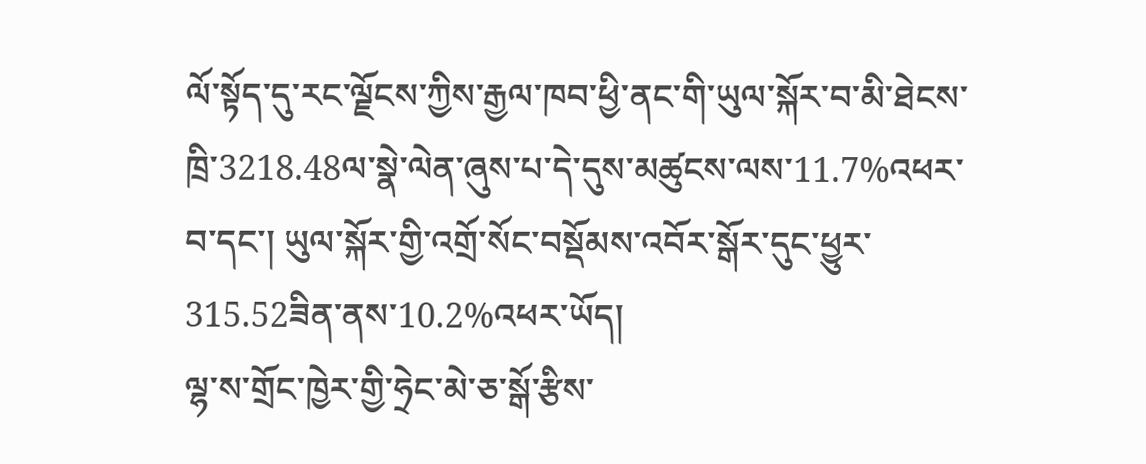ལོ་སྟོད་དུ་རང་ལྗོངས་ཀྱིས་རྒྱལ་ཁབ་ཕྱི་ནང་གི་ཡུལ་སྐོར་བ་མི་ཐེངས་ཁྲི་3218.48ལ་སྣེ་ལེན་ཞུས་པ་དེ་དུས་མཚུངས་ལས་11.7%འཕར་བ་དང་། ཡུལ་སྐོར་གྱི་འགྲོ་སོང་བསྡོམས་འབོར་སྒོར་དུང་ཕྱུར་315.52ཟིན་ནས་10.2%འཕར་ཡོད།
ལྷ་ས་གྲོང་ཁྱེར་གྱི་ཧྲེང་མེ་ཅ་སྒོ་རྩིས་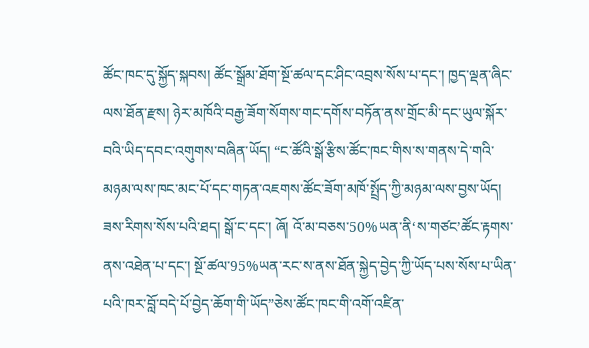ཚོང་ཁང་དུ་སྐྱོད་སྐབས། ཚོང་སྒྲོམ་ཐོག་སྔོ་ཚལ་དང་ཤིང་འབྲས་སོས་པ་དང་། ཁྱད་ལྡན་ཞིང་ལས་ཐོན་རྫས། ཉེར་མཁོའི་བརྒྱ་ཟོག་སོགས་གང་དགོས་བཏོན་ནས་གྲོང་མི་དང་ཡུལ་སྐོར་བའི་ཡིད་དབང་འགུགས་བཞིན་ཡོད། “ང་ཚོའི་སྒོ་རྩིས་ཚོང་ཁང་གིས་ས་གནས་དེ་གའི་མཉམ་ལས་ཁང་མང་པོ་དང་གཏན་འཇགས་ཚོང་ཟོག་མཁོ་སྤྲོད་ཀྱི་མཉམ་ལས་བྱས་ཡོད། ཟས་རིགས་སོས་པའི་ཐད། སྒོ་ང་དང་། ཞོ། འོ་མ་བཅས་50%ཡན་ནི‘ས་གཙང’ཚོང་རྟགས་ནས་འཐེན་པ་དང་། སྔོ་ཚལ་95%ཡན་རང་ས་ནས་ཐོན་སྐྱེད་བྱེད་ཀྱི་ཡོད་པས་སོས་པ་ཡིན་པའི་ཁར་བློ་བདེ་པོ་བྱེད་ཆོག་གི་ཡོད”ཅེས་ཚོང་ཁང་གི་འགོ་འཛིན་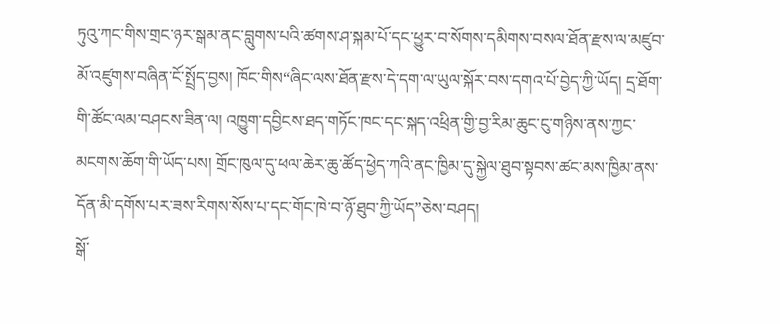ཏུའུ་ཀང་གིས་གྲང་ཉར་སྒམ་ནང་བླུགས་པའི་ཚགས་ཤ་སྐམ་པོ་དང་ཕྱུར་བ་སོགས་དམིགས་བསལ་ཐོན་རྫས་ལ་མཛུབ་མོ་འཛུགས་བཞིན་ངོ་སྤྲོད་བྱས། ཁོང་གིས“ཞིང་ལས་ཐོན་རྫས་དེ་དག་ལ་ཡུལ་སྐོར་བས་དགའ་པོ་བྱེད་ཀྱི་ཡོད། དྲ་ཐོག་གི་ཚོང་ལམ་བཤངས་ཟིན་ལ། འཁྱུག་དབྱིངས་ཐད་གཏོང་ཁང་དང་སྐད་འཕྲིན་གྱི་བྱ་རིམ་ཆུང་ངུ་གཉིས་ནས་ཀྱང་མངགས་ཆོག་གི་ཡོད་པས། གྲོང་ཁུལ་དུ་ཕལ་ཆེར་ཆུ་ཚོད་ཕྱེད་ཀའི་ནང་ཁྱིམ་དུ་སྐྱེལ་ཐུབ་སྟབས་ཚང་མས་ཁྱིམ་ནས་དོན་མི་དགོས་པར་ཟས་རིགས་སོས་པ་དང་གོང་ཁེ་བ་ཉོ་ཐུབ་ཀྱི་ཡོད”ཅེས་བཤད།
སྒོ་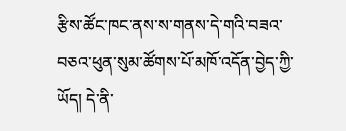རྩིས་ཚོང་ཁང་ནས་ས་གནས་དེ་གའི་བཟའ་བཅའ་ཕུན་སུམ་ཚོགས་པོ་མཁོ་འདོན་བྱེད་ཀྱི་ཡོད། དེ་ནི་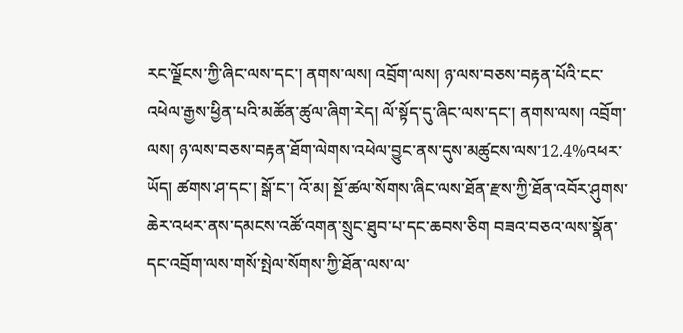རང་ལྗོངས་ཀྱི་ཞིང་ལས་དང་། ནགས་ལས། འབྲོག་ལས། ཉ་ལས་བཅས་བརྟན་པོའི་ངང་འཕེལ་རྒྱས་ཕྱིན་པའི་མཚོན་ཚུལ་ཞིག་རེད། ལོ་སྟོད་དུ་ཞིང་ལས་དང་། ནགས་ལས། འབྲོག་ལས། ཉ་ལས་བཅས་བརྟན་ཐོག་ལེགས་འཕེལ་བྱུང་ནས་དུས་མཚུངས་ལས་12.4%འཕར་ཡོད། ཚགས་ཤ་དང་། སྒོ་ང་། འོ་མ། སྔོ་ཚལ་སོགས་ཞིང་ལས་ཐོན་རྫས་ཀྱི་ཐོན་འབོར་ཤུགས་ཆེར་འཕར་ནས་དམངས་འཚོ་འགན་སྲུང་ཐུབ་པ་དང་ཆབས་ཅིག བཟའ་བཅའ་ལས་སྣོན་དང་འབྲོག་ལས་གསོ་སྤེལ་སོགས་ཀྱི་ཐོན་ལས་ལ་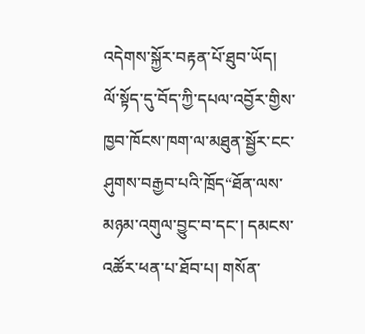འདེགས་སྐྱོར་བརྟན་པོ་ཐུབ་ཡོད།
ལོ་སྟོད་དུ་བོད་ཀྱི་དཔལ་འབྱོར་གྱིས་ཁྱབ་ཁོངས་ཁག་ལ་མཐུན་སྦྱོར་ངང་ཤུགས་བརྒྱབ་པའི་ཁྲོད“ཐོན་ལས་མཉམ་འགུལ་བྱུང་བ་དང་། དམངས་འཚོར་ཕན་པ་ཐོབ་པ། གསོན་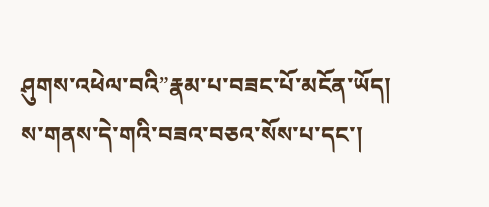ཤུགས་འཕེལ་བའི”རྣམ་པ་བཟང་པོ་མངོན་ཡོད། ས་གནས་དེ་གའི་བཟའ་བཅའ་སོས་པ་དང་།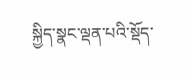སྐྱིད་སྣང་ལྡན་པའི་སྡོད་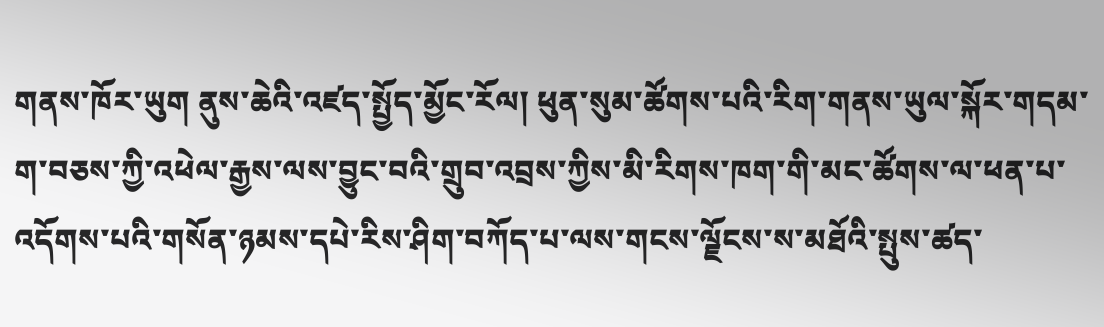གནས་ཁོར་ཡུག ནུས་ཆེའི་འཛད་སྤྱོད་མྱོང་རོལ། ཕུན་སུམ་ཚོགས་པའི་རིག་གནས་ཡུལ་སྐོར་གདམ་ག་བཅས་ཀྱི་འཕེལ་རྒྱས་ལས་བྱུང་བའི་གྲུབ་འབྲས་ཀྱིས་མི་རིགས་ཁག་གི་མང་ཚོགས་ལ་ཕན་པ་འདོགས་པའི་གསོན་ཉམས་དཔེ་རིས་ཤིག་བཀོད་པ་ལས་གངས་ལྗོངས་ས་མཐོའི་སྤུས་ཚད་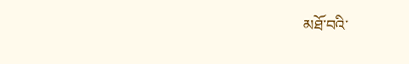མཐོ་བའི་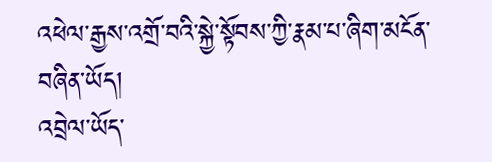འཕེལ་རྒྱས་འགྲོ་བའི་སྐྱེ་སྟོབས་ཀྱི་རྣམ་པ་ཞིག་མངོན་བཞིན་ཡོད།
འབྲེལ་ཡོད་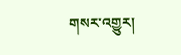གསར་འགྱུར།